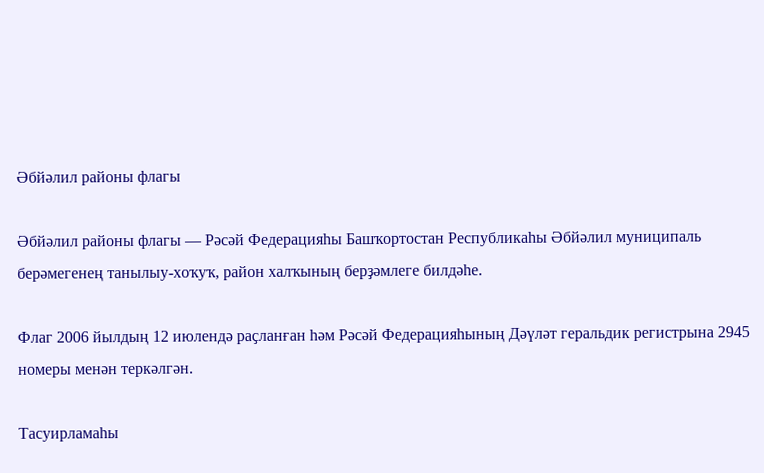Әбйәлил районы флагы

Әбйәлил районы флагы — Рәсәй Федерацияһы Башҡортостан Республикаһы Әбйәлил муниципаль берәмегенең танылыу-хоҡуҡ, район халҡының берҙәмлеге билдәһе.

Флаг 2006 йылдың 12 июлендә раҫланған һәм Рәсәй Федерацияһының Дәүләт геральдик регистрына 2945 номеры менән теркәлгән.

Тасуирламаһы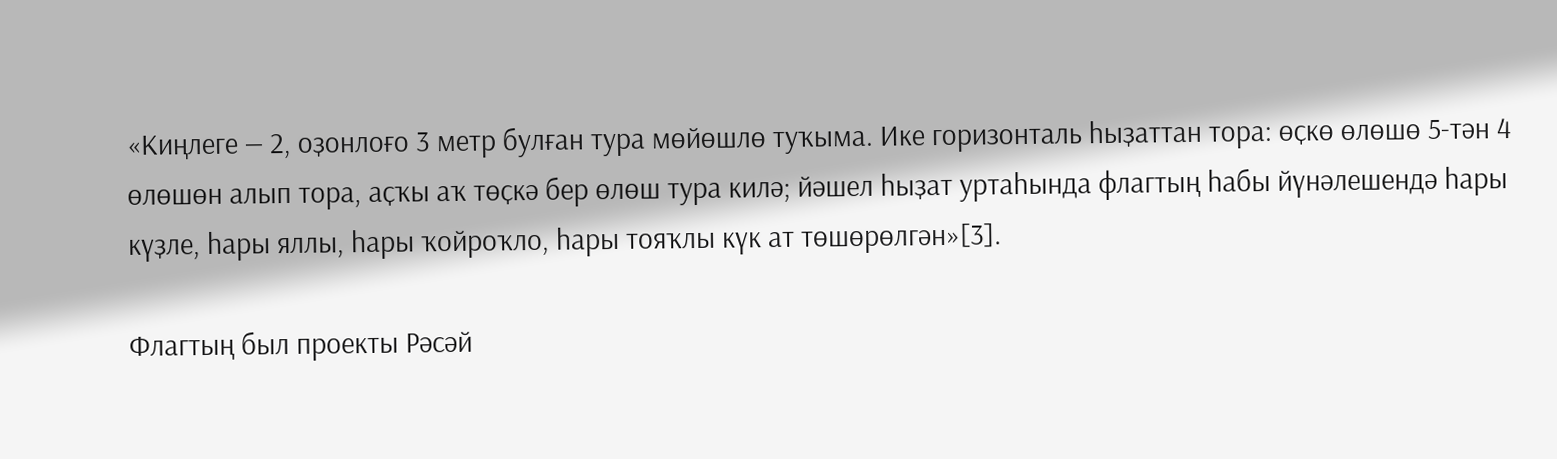«Киңлеге — 2, оҙонлоғо 3 метр булған тура мөйөшлө туҡыма. Ике горизонталь һыҙаттан тора: өҫкө өлөшө 5-тән 4 өлөшөн алып тора, аҫҡы аҡ төҫкә бер өлөш тура килә; йәшел һыҙат уртаһында флагтың һабы йүнәлешендә һары күҙле, һары яллы, һары ҡойроҡло, һары тояҡлы күк ат төшөрөлгән»[3].

Флагтың был проекты Рәсәй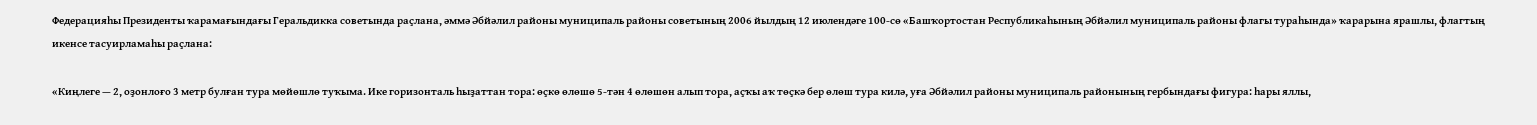Федерацияһы Президенты ҡарамағындағы Геральдикка советында раҫлана, әммә Әбйәлил районы муниципаль районы советының 2006 йылдың 12 июлендәге 100-сө «Башҡортостан Республикаһының Әбйәлил муниципаль районы флагы тураһында» ҡарарына ярашлы, флагтың икенсе тасуирламаһы раҫлана:

«Киңлеге — 2, оҙонлоғо 3 метр булған тура мөйөшлө туҡыма. Ике горизонталь һыҙаттан тора: өҫкө өлөшө 5-тән 4 өлөшөн алып тора, аҫҡы аҡ төҫкә бер өлөш тура килә, уға Әбйәлил районы муниципаль районының гербындағы фигура: һары яллы,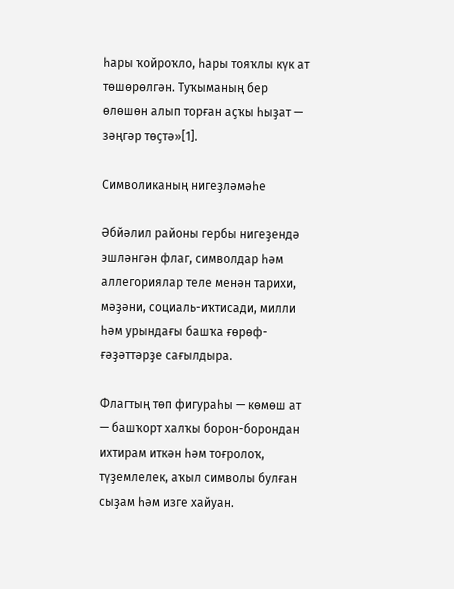һары ҡойроҡло, һары тояҡлы күк ат төшөрөлгән. Туҡыманың бер өлөшөн алып торған аҫҡы һыҙат — зәңгәр төҫтә»[1].

Символиканың нигеҙләмәһе

Әбйәлил районы гербы нигеҙендә эшләнгән флаг, символдар һәм аллегориялар теле менән тарихи, мәҙәни, социаль-иҡтисади, милли һәм урындағы башҡа ғөрөф-ғәҙәттәрҙе сағылдыра.

Флагтың төп фигураһы — көмөш ат — башҡорт халҡы борон-борондан ихтирам иткән һәм тоғролоҡ, түҙемлелек, аҡыл символы булған сыҙам һәм изге хайуан.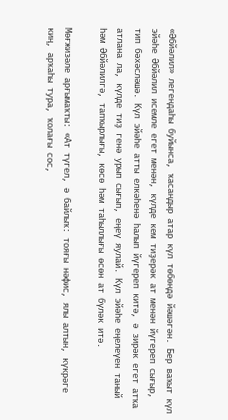«Әбйәлил» легендаһы буйынса, ҡасандыр атар күл төбөндә йәшәгән. Бер ваҡыт күл эйәһе Әбйәлил исемле егет менән, күлде кем тиҙерәк ат менән йүгереп сығыр, тип бәхәсләшә. Күл эйәһе атты елкәһенә һалып йүгереп китә, ә зирәк егет атҡа атлана ла, күлде тиҙ генә урып сығып, еңеү яулай. Күл эйәһе еңелеүен таный һәм Әбйәлилгә, тапҡырлығы, көсө һәм таһыллығы өсөн ат бүләк итә.

Мөғжизәле арғымаҡты: «Ат түгел, ә байлыҡ: тояғы нәфис, ялы алтын, күкрәге киң, арҡаһы тура, ҡолағы сос,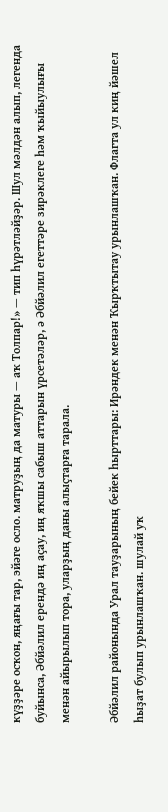күҙҙәре осҡон, яңағы тар, эйәге осло. матруҙың да матуры — аҡ Толпар!» — тип һүрәтләйҙәр. Шул мәлдән алып, легенда буйынса, Әбйәлил ерендә иң аҫау, иң яҡшы сабыш аттарын үрсетәләр, ә Әбйәлил егеттәре зирәклеге һәм ҡыйыулығы менән айырылып тора, уларҙың даны алыҫтарға тарала.

Әбйәлил районында Урал тауҙарының бейек һырттары: Ирәндек менән Ҡырҡтытау урынлашҡан. Флагта ул киң йәшел һыҙат булып урынлашҡан. шулай уҡ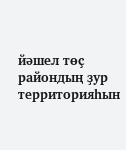йәшел төҫ райондың ҙур территорияһын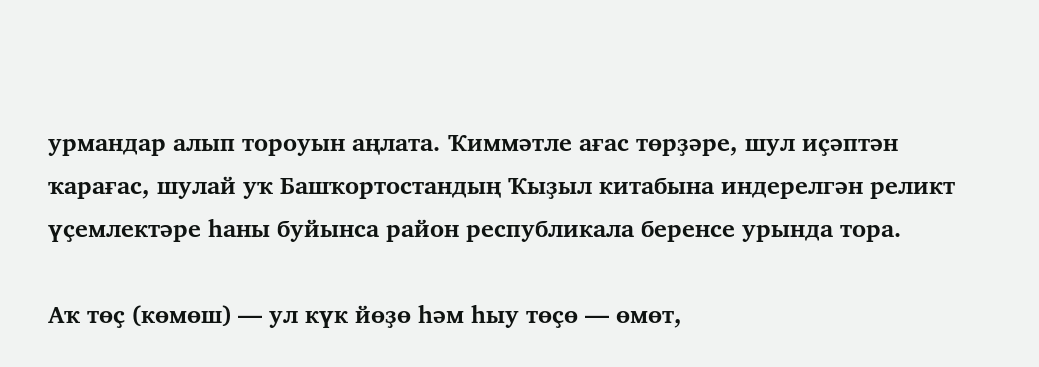урмандар алып тороуын аңлата. Ҡиммәтле ағас төрҙәре, шул иҫәптән ҡарағас, шулай уҡ Башҡортостандың Ҡыҙыл китабына индерелгән реликт үҫемлектәре һаны буйынса район республикала беренсе урында тора.

Аҡ төҫ (көмөш) — ул күк йөҙө һәм һыу төҫө — өмөт,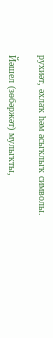рухиәт, әхлаҡ һәм асыҡлыҡ символы.

Йәшел (зөбәржәт) мулыҡты,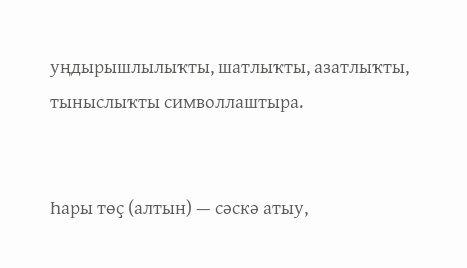уңдырышлылыҡты, шатлыҡты, азатлыҡты, тыныслыҡты символлаштыра.


Һары төҫ (алтын) — сәскә атыу,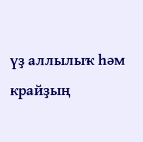үҙ аллылыҡ һәм крайҙың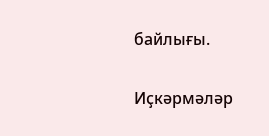байлығы.

Иҫкәрмәләр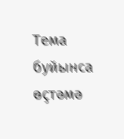Тема буйынса өҫтәмә